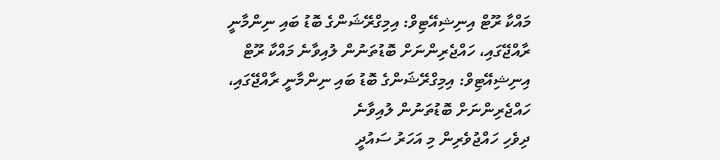މައްކާ ރޫޓް އިނިޝިއޭޓިވް: އިމިގްރޭޝަންގެ ބޮޑު ބައި ނިންމާނީ ރާއްޖޭގައި، ހައްޖެރިންނަށް ބޮޑުތަނުން ލުއިވާނެ މައްކާ ރޫޓް އިނިޝިއޭޓިވް: އިމިގްރޭޝަންގެ ބޮޑު ބައި ނިންމާނީ ރާއްޖޭގައި، ހައްޖެރިންނަށް ބޮޑުތަނުން ލުއިވާނެ
ދިވެހި ހައްޖުވެރިން މި އަހަރު ސައުދީ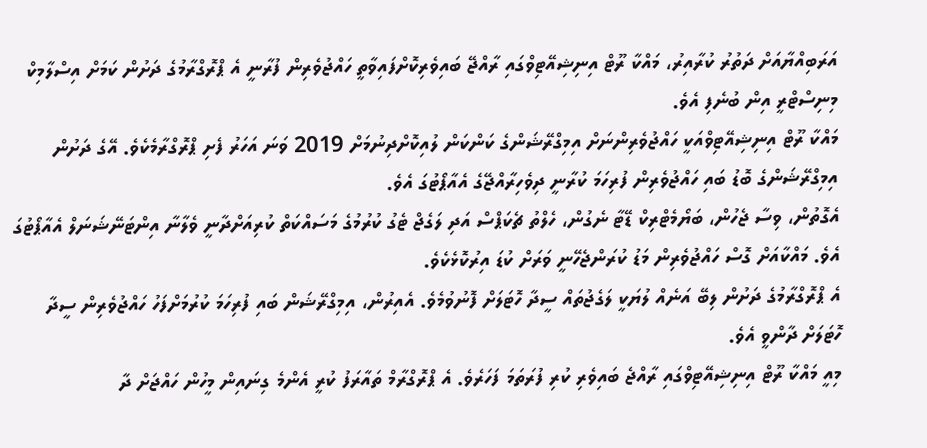އަރަބިއްޔާއަށް ދަތުރު ކުރާއިރު، މައްކާ ރޫޓް އިނިޝިއޭޓިވްގައި ރާއްޖޭ ބައިވެރިކޮށްފައިވާތީ ހައްޖުވެރިން ފުރާނީ އެ ޕްރޮގްރާމުގެ ދަށުން ކަމަށް އިސްލާމިކް މިނިސްޓްރީ އިން ބުނެފި އެވެ.
މައްކާ ރޫޓް އިނިޝިއޭޓިވްއަކީ ހައްޖުވެރިންނަށް އިމިގްރޭޝަންގެ ކަންކަން ލުއިކޮށްދިނުމަށް 2019 ވަނަ އަހަރު ފެށި ޕްރޮގްރާމެކެވެ. އޭގެ ދަށުން އިމިގްރޭޝަންގެ ބޮޑު ބައި ހައްޖުވެރިން ފުރިހަމަ ކުރާނީ ދިވެހިރާއްޖޭގެ އެއާޕޯޓުގަ އެވެ.
އެގޮތުން، ވިސާ ޖެހުން، ބަޔޯމެޓްރިކް ޑޭޓާ ނެގުން، ހެލްތު ޗެކަޕްސް އަދި ލަގެޖް ޓެގު ކުރުމުގެ މަސައްކަތް ކުރިއަށްދާނީ ވެލާނާ އިންޓަނޭޝަނަލް އެއާޕޯޓުގަ އެވެ. މައްކާއަށް ގޮސް ހައްޖުވެރިން މަޑު ކުރަންޖެހޭނީ ވަރަށް ކުޑަ އިރުކޮޅެކެވެ.
އެ ޕްރޮގްރާމުގެ ދަށުން ލިބޭ އަނެއް ލުޔަކީ ލަގެޖުތައް ސީދާ ހޮޓަލަށް ފޮނުވުމެވެ. އެއިރުން، އިމިގްރޭޝަން ބައި ފުރިހަމަ ކުރުމަށްފަހު ހައްޖުވެރިން ސީދާ ހޮޓަލަށް ދާންވީ އެވެ.
މިއީ މައްކާ ރޫޓް އިނިޝިއޭޓިވްގައި ރާއްޖެ ބައިވެރި ކުރި ފުރަތަމަ ފަހަރެވެ. އެ ޕްރޮގްރާމް ތައާރަފު ކުރީ އެންމެ ގިނައިން މީހުން ހައްޖަށް ދާ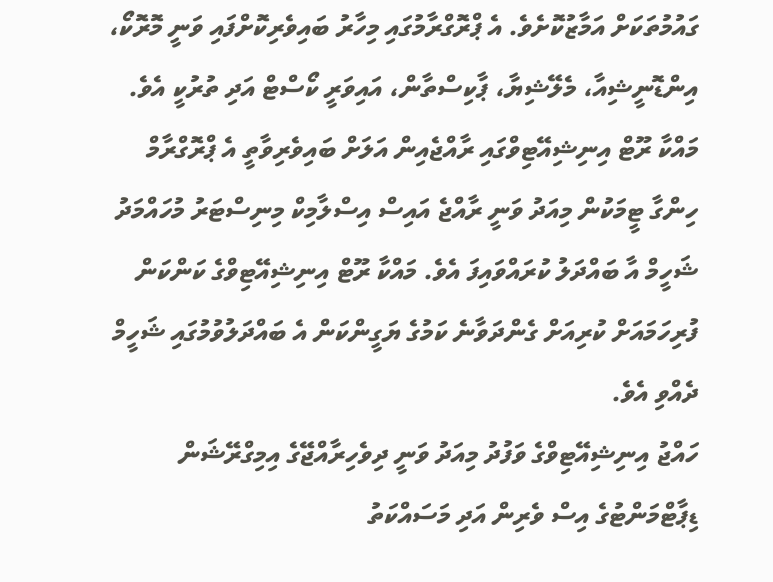ގައުމުތަކަށް އަމާޒުކޮށެވެ. އެ ޕްރޮގްރާމުގައި މިހާރު ބައިވެރިކޮށްފައި ވަނީ މޮރޮކޯ، އިންޑޮނީޝިއާ، މެލޭޝިޔާ، ޕާކިސްތާން، އައިވަރީ ކޯސްޓް އަދި ތުރުކީ އެވެ.
މައްކާ ރޫޓް އިނިޝިއޭޓިވްގައި ރާއްޖެއިން އަލަށް ބައިވެރިވާތީ އެ ޕްރޮގްރާމް ހިންގާ ޓީމަކުން މިއަދު ވަނީ ރާއްޖެ އައިސް އިސްލާމިކް މިނިސްޓަރު މުހައްމަދު ޝަހީމް އާ ބައްދަލު ކުރައްވައިފަ އެވެ. މައްކާ ރޫޓް އިނިޝިއޭޓިވްގެ ކަންކަން ފުރިހަމައަށް ކުރިއަށް ގެންދަވާނެ ކަމުގެ ޔަގީންކަން އެ ބައްދަލުވުމުގައި ޝަހީމް ދެއްވި އެވެ.
ހައްޖު އިނިޝިއޭޓިވްގެ ވަފުދު މިއަދު ވަނީ ދިވެހިރާއްޖޭގެ އިމިގްރޭޝަން ޑިޕާޓްމަންޓުގެ އިސް ވެރިން އަދި މަސައްކަތު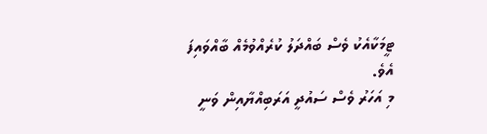ޓީމަކާއެކު ވެސް ބައްދަލު ކުރެއްވުމެއް ބާއްވައިފަ އެވެ.
މި އަހަރު ވެސް ސައުދީ އަރަބިއްޔާއިން ވަނީ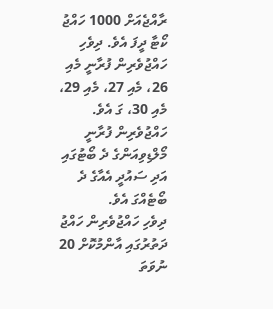ރާއްޖެއަށް 1000 ހައްޖު ކޯޓާ ދީފަ އެވެ. ދިވެހި ހައްޖުވެރިން ފުރާނީ މެއި 26، މެއި 27، މެއި 29، މެއި 30، ގަ އެވެ. ހައްޖުވެރިން ފުރާނީ މޯލްޑިވިއަންގެ ދެ ބޯޓުގައި އަދި ސައުދީ އެއާގެ ދެ ބޯޓެއްގަ އެވެ.
ދިވެހި ހައްޖުވެރިން ހައްޖު ދަތުރުގައި އާންމުކޮށް 20 ނުވަތަ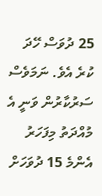25 ދުވަސް ހޭދަ ކުރެ އެވެ. ނަމަވެސް ސަރުކާރުން ވަނީ އެ މުއްދަތު މިފަހަރު އެންމެ 15 ދުވަހަށް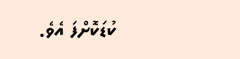ކުޑަކޮށްފަ އެވެ.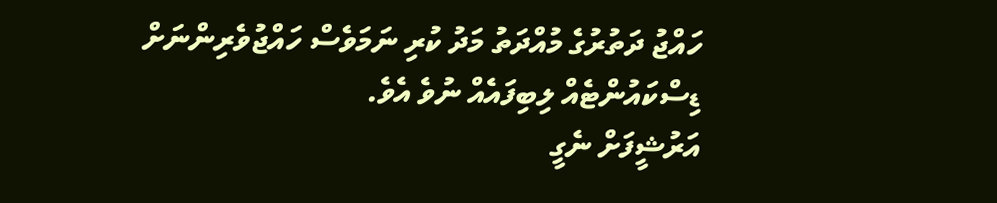ހައްޖު ދަތުރުގެ މުއްދަތު މަދު ކުރި ނަމަވެސް ހައްޖުވެރިންނަށް ޑިސްކައުންޓެއް ލިބިފައެއް ނުވެ އެވެ.
އަރުޝީފަށް ނެގީ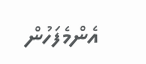އެންމެފަހުން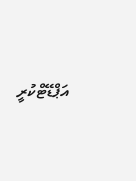އަޕްޑޭޓްކުރީ